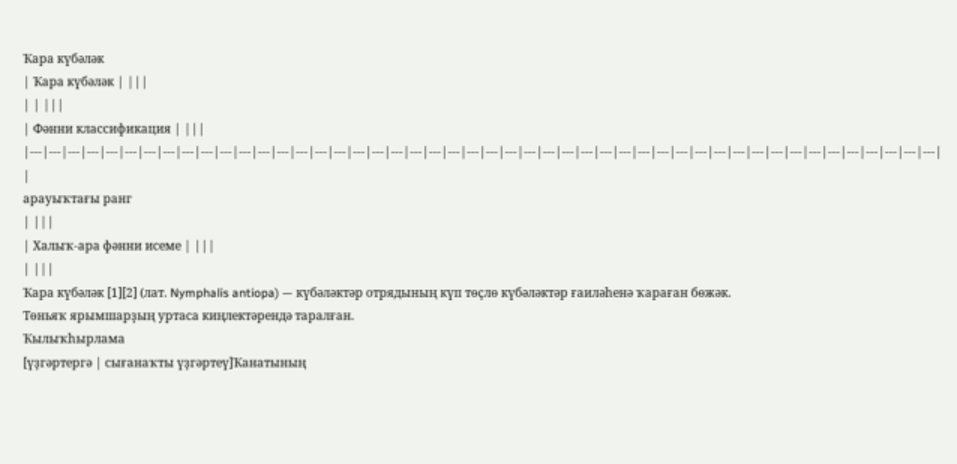Ҡара күбәләк
| Ҡара күбәләк | |||
| | |||
| Фәнни классификация | |||
|---|---|---|---|---|---|---|---|---|---|---|---|---|---|---|---|---|---|---|---|---|---|---|---|---|---|---|---|---|---|---|---|---|---|---|---|---|---|---|---|---|---|---|---|---|---|---|---|
|
арауыҡтағы ранг
| |||
| Халыҡ-ара фәнни исеме | |||
| |||
Ҡара күбәләк [1][2] (лат. Nymphalis antiopa) — күбәләктәр отрядының күп төҫлө күбәләктәр ғаиләһенә ҡараған бөжәк.
Төньяҡ ярымшарҙың уртаса киңлектәрендә таралған.
Ҡылыҡһырлама
[үҙгәртергә | сығанаҡты үҙгәртеү]Ҡанатының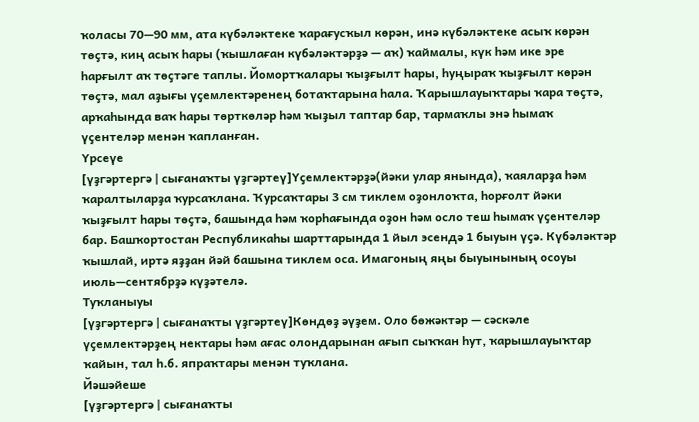ҡоласы 70—90 мм, ата күбәләктеке ҡарағусҡыл көрән, инә күбәләктеке асыҡ көрән төҫтә, киң асыҡ һары (ҡышлаған күбәләктәрҙә — аҡ) ҡаймалы, күк һәм ике эре һарғылт аҡ төҫтәге таплы. Йомортҡалары ҡыҙғылт һары, һуңыраҡ ҡыҙғылт көрән төҫтә, мал аҙығы үҫемлектәренең ботаҡтарына һала. Ҡарышлауыҡтары ҡара төҫтә, арҡаһында ваҡ һары төрткөләр һәм ҡыҙыл таптар бар, тармаҡлы энә һымаҡ үҫентеләр менән ҡапланған.
Үрсеүе
[үҙгәртергә | сығанаҡты үҙгәртеү]Үҫемлектәрҙә(йәки улар янында), ҡаяларҙа һәм ҡаралтыларҙа ҡурсаҡлана. Ҡурсаҡтары 3 см тиклем оҙонлоҡта, һорғолт йәки ҡыҙғылт һары төҫтә, башында һәм ҡорһағында оҙон һәм осло теш һымаҡ үҫентеләр бар. Башҡортостан Республикаһы шарттарында 1 йыл эсендә 1 быуын үҫә. Күбәләктәр ҡышлай, иртә яҙҙан йәй башына тиклем оса. Имагоның яңы быуынының осоуы июль—сентябрҙә күҙәтелә.
Туҡланыуы
[үҙгәртергә | сығанаҡты үҙгәртеү]Көндөҙ әүҙем. Оло бөжәктәр — сәскәле үҫемлектәрҙең нектары һәм ағас олондарынан ағып сыҡҡан һут, ҡарышлауыҡтар ҡайын, тал һ.б. япраҡтары менән туҡлана.
Йәшәйеше
[үҙгәртергә | сығанаҡты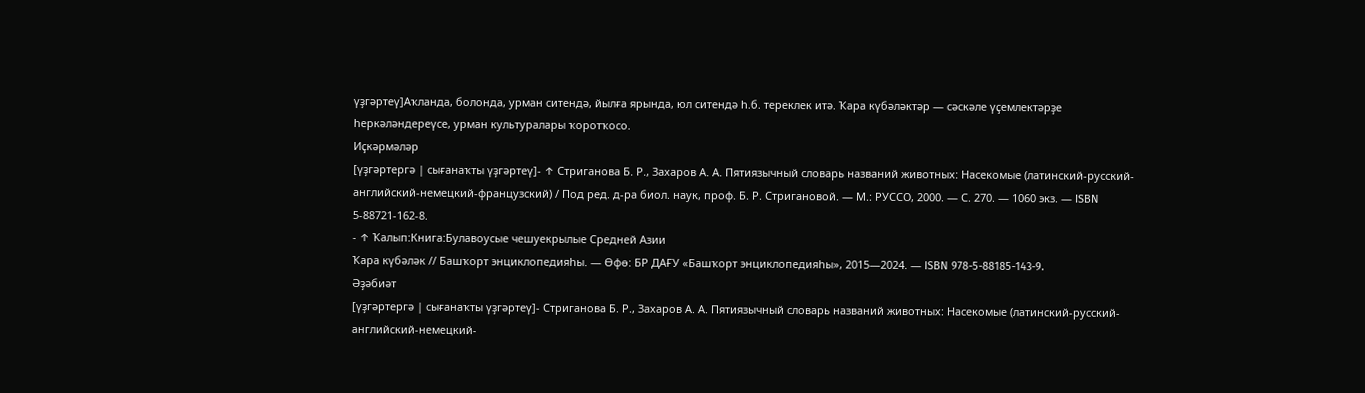үҙгәртеү]Аҡланда, болонда, урман ситендә, йылға ярында, юл ситендә һ.б. тереклек итә. Ҡара күбәләктәр — сәскәле үҫемлектәрҙе һеркәләндереүсе, урман культуралары ҡоротҡосо.
Иҫкәрмәләр
[үҙгәртергә | сығанаҡты үҙгәртеү]- ↑ Стриганова Б. Р., Захаров А. А. Пятиязычный словарь названий животных: Насекомые (латинский-русский-английский-немецкий-французский) / Под ред. д-ра биол. наук, проф. Б. Р. Стригановой. — М.: РУССО, 2000. — С. 270. — 1060 экз. — ISBN 5-88721-162-8.
- ↑ Ҡалып:Книга:Булавоусые чешуекрылые Средней Азии
Ҡара күбәләк // Башҡорт энциклопедияһы. — Өфө: БР ДАҒУ «Башҡорт энциклопедияһы», 2015—2024. — ISBN 978-5-88185-143-9.
Әҙәбиәт
[үҙгәртергә | сығанаҡты үҙгәртеү]- Стриганова Б. Р., Захаров А. А. Пятиязычный словарь названий животных: Насекомые (латинский-русский-английский-немецкий-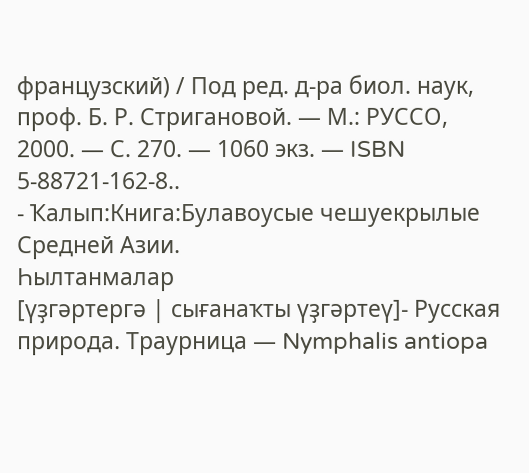французский) / Под ред. д-ра биол. наук, проф. Б. Р. Стригановой. — М.: РУССО, 2000. — С. 270. — 1060 экз. — ISBN 5-88721-162-8..
- Ҡалып:Книга:Булавоусые чешуекрылые Средней Азии.
Һылтанмалар
[үҙгәртергә | сығанаҡты үҙгәртеү]- Русская природа. Траурница — Nymphalis antiopa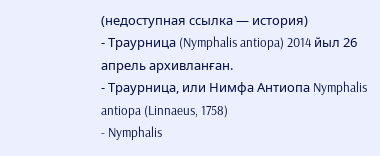(недоступная ссылка — история)
- Траурница (Nymphalis antiopa) 2014 йыл 26 апрель архивланған.
- Траурница, или Нимфа Антиопа Nymphalis antiopa (Linnaeus, 1758)
- Nymphalis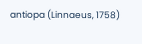antiopa (Linnaeus, 1758)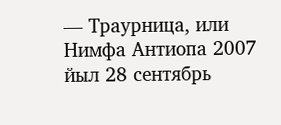— Траурница, или Нимфа Антиопа 2007 йыл 28 сентябрь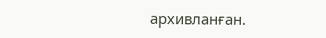архивланған.